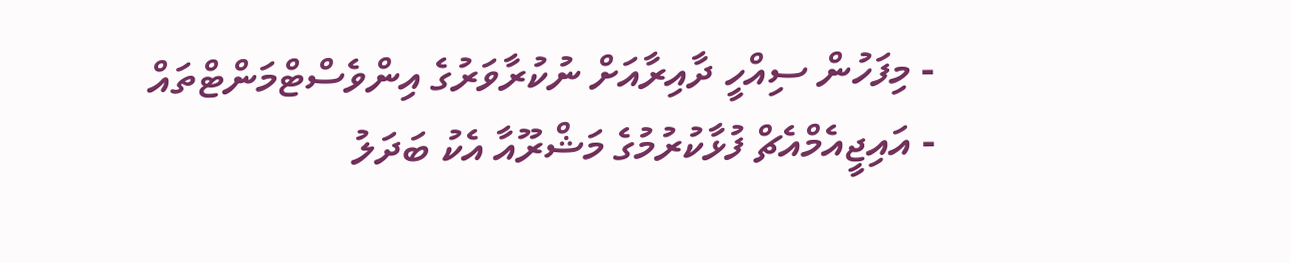- މިފަހުން ސިއްހީ ދާއިރާއަށް ނުކުރާވަރުގެ އިންވެސްޓްމަންޓްތައް
- އައިޖީއެމްއެޗް ފުޅާކުރުމުގެ މަޝްރޫއާ އެކު ބަދަލު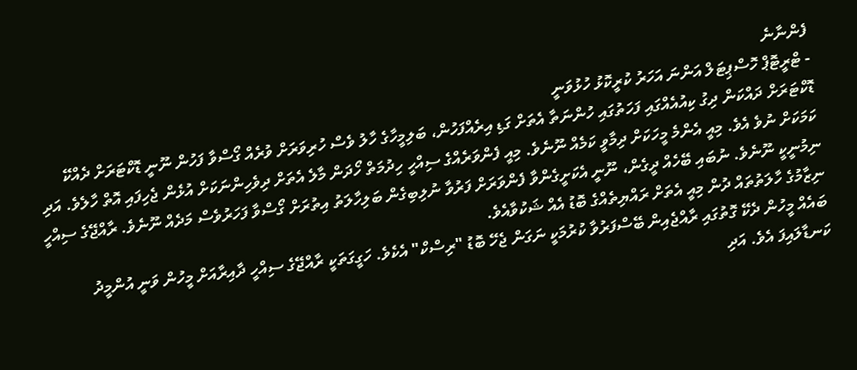ފެންނާނެ
- ޓްރީޓޮޕް ހޮސްޕިޓަލް އަންނަ އަހަރު ކުރީކޮޅު ހުޅުވަނީ
ޑޮކްޓަރަށް ދައްކަން ދިގު ކިއުއެއްގައި ފަހަތުގައި ހުންނަތާ އެތަށް ގަޑި އިރެއްފަހުން، ބަލިމީހާގެ ހާލު ވެސް ހުރިވަރަށް ވުރެއް ގޯސްވާ ފަހުން ނޫނީ ޑޮކްޓަރަށް ދެއްކޭ ކަމަކަށް ނުވެ އެވެ. މިއީ އެންމެ މީހަކަށް ދިމާވީ ކަމެއް ނޫނެވެ. މިއީ ފެންވަރެއްގެ ސިއްހީ ހިދުމަތް ހޯދަން މާލެ އެތަށް ދިވެހިންނަކަށް އުޅެން ޖެހިފައި އޮތް ހާލެވެ. އަދި ނިމުނީކީ ނޫނެވެ. ނުބައި ބޭހެއް ދީގެން، ނޫނީ އެކަށީގެންވާ ފެންވަރަށް ފަރުވާ ނުލިބިގެން ބަލިހާލަތު އިތުރަށް ގޯސްވާ ފަހަރުވެސް މަދެއް ނޫނެވެ. ރާއްޖޭގެ ސިއްހީ ނިޒާމުގެ ހާލަތުތައް ދުން މިއީ އެތަށް ރައްޔިތެއްގެ ބޮޑު އެއް ޝަކުވާއެވެ.
ބައެއް މީހުން ދެކޭ ގޮތުގައި ރާއްޖެއިން ބޭސްފަރުވާ ކުރުމަކީ ނަގަން ޖެހޭ ބޮޑު "ރިސްކް" އެކެވެ. ހަގީގަތަކީ ރާއްޖޭގެ ސިއްހީ ދާއިރާއަށް މީހުން ވަނީ އުންމީދު ކަނޑާލައިފަ އެވެ. އަދި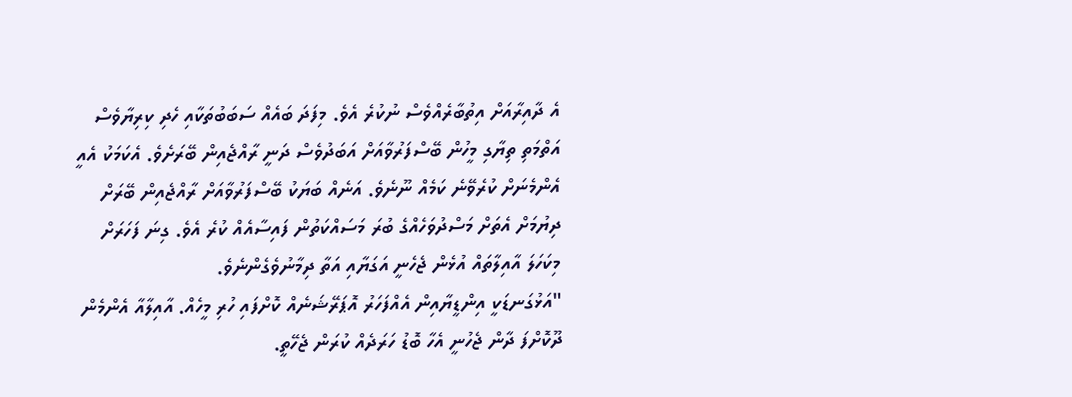އެ ދާއިރާއަށް އިތުބާރެއްވެސް ނުކުރެ އެވެ. މިފަދަ ބައެއް ސަބަބުތަކާއި ހެދި ކިރިޔާވެސް އަތްމަތި ތިޔާގި މީހުން ބޭސްފަރުވާއަށް އަބަދުވެސް ދަނީ ރާއްޖެއިން ބޭރަށެވެ. އެކަމަކު އެއީ އެންމެނަށް ކުރެވޭނެ ކަމެއް ނޫނެވެ. އަނެއް ބަޔަކު ބޭސްފަރުވާއަށް ރާއްޖެއިން ބޭރަށް ދިޔުމަށް އެތަށް މަސްދުވަހެއްގެ ބުރަ މަސައްކަތުން ފައިސާއެއް ކުރެ އެވެ. ގިނަ ފަހަރަށް މިކަހަލަ އާއިލާތައް އުޅެން ޖެހެނީ އަގަޔާއި އަތާ ދިމާނުވެގެންނެވެ.
"އަޅުގަނޑަކީ އިންޑީޔާއިން އެއްފަހަރު އޮޕަރޭޝަނެއް ކޮށްފައި ހުރި މީހެއް. އާއިލާއާ އެންމެން ދޫކޮށްފަ ދާން ޖެހުނީ އެހާ ބޮޑު ހަރަދެއް ކުރަން ޖެހޭތީ.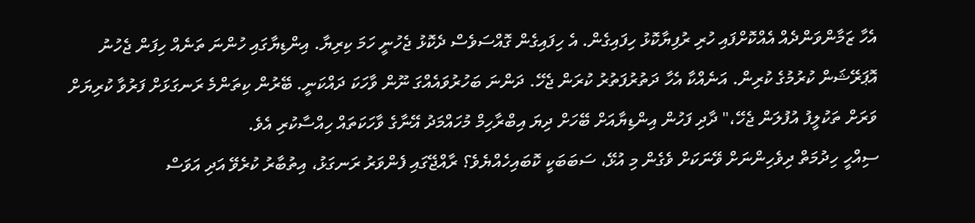އެހާ ޒަމާންވަންދެއް އެއްކޮށްފައި ހުރި ރުފިޔާކޮޅު ހިފައިގެން. އެ ހިފައިގެން ގޮއްސަވެސް ދެކޮޅު ޖެހުނީ ހަމަ ކިރިޔާ. އިންޑިޔާގައި ހުންނަ ތަނެއް ހިފަން ޖެހުނު އޮޕަރޭޝަން ކުރުމުގެ ކުރިން. އަނެއްކާ އެހާ ދަތުރުފަތުރު ކުރަން ޖެހޭ. ދަންނަ ބަހުރުވައެއްގަ ނޫން ވާހަކަ ދައްކަނީ. ބޭރުން ކިތަންމެ ރަނގަޅަށް ފަރުވާ ކުރިޔަށް ވަރަށް ތަކުލީފު އުފުލަން ޖެހޭ،" ދާދި ފަހުން އިންޑިޔާއަށް ބޭހަށް ދިޔަ އިބްރާހިމް މުހައްމަދު އޭނާގެ ވާހަކަތައް ހިއްސާކުރި އެވެ.
ސިއްހީ ހިދުމަތް ދިވެހިންނަށް ވޭނަކަށް ވެގެން މި އުޅޭ، ސަބަބަކީ ކޮބައިހެއްޔެވެ؟ ރާއްޖޭގައި ފެންވަރު ރަނގަޅު، އިތުބާރު ކުރެވޭ އަދި އަވަސް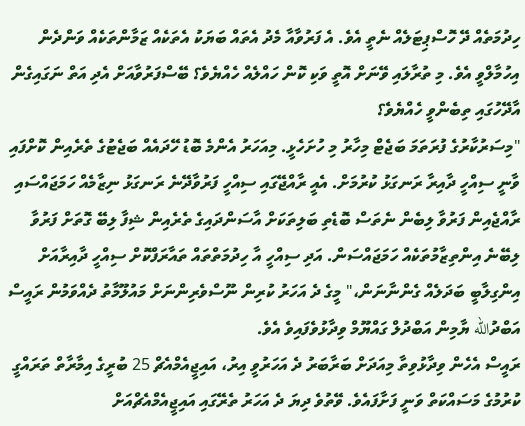ހިދުމަތެއް ދޭ ހޮސްޕިޓަލެއް ނެތީ އެވެ. އެ ފަރުވާއާ މެދު އެތައް ބަޔަކު އެތަކެއް ޒަމާންތަކެއް ވަންދެން އިހުމާލްވީ އެވެ. މި ތުރާލައި ވޭނަށް އޮތީ ވަކި ކޮން ހައްލެއް ހެއްޔެވެ؟ ބޭސްފަރުވާއަށް އެދި އަތް ނަގައިގެން އާދޭހުގައި ތިބެންވީ ހެއްޔެވެ؟
"މިސަރުކާރުގެ ފުރަތަމަ ބަޖެޓް މިހާރު މި ހުށަހެޅީ. މިއަހަރު އެންމެ ބޮޑު ހޭދައެއް ބަޖެޓުގެ ތެރެއިން ކޮށްފައި ވާނީ ސިއްހީ ދާއިރާ ރަނގަޅު ކުރުމަށް. އެއީ ރާއްޖޭގައި ސިއްހީ ފަރުވާދޭނެ ރަނގަޅު ނިޒާމެއް ހަމަޖައްސައި ރާއްޖެއިން ފަރުވާ ލިބެން ނެތަސް ބޮޑެތި ބަލިތަކަށް އާސަންދައިގެ ތެރެއިން ޝިފާ ލިބޭ ގޮތަށް ފަރުވާ ލިބޭނެ އިންތިޒާމުތަކެއް ހަމަޖައްސަން. އަދި ސިއްހީ އާ ހިދުމަތްތައް ތައާރަފްކޮށް ސިއްހީ ދާއިރާއަށް އިންގިލާބީ ބަދަލެއް ގެންނާނަން،" މީގެ ދެ އަހަރު ކުރިން ނޫސްވެރިންނަށް މައުލޫމާތު ދެއްވަމުން ރައީސް އަބްދުالله ޔާމިން އަބްދުލް ގައްޔޫމް ވިދާޅުވެފައިވެ އެވެ.
ރައީސް އެހެން ވިދާޅުވިތާ މިއަދަށް ބަރާބަރު ދެ އަހަރުވީ އިރު، އައިޖީއެމްއެޗް 25 ބުރީގެ އިމާރާތް ތަރައްގީ ކުރުމުގެ މަސައްކަތް ވަނީ ފަށާފައެވެ. ވޭތުވެ ދިޔަ ދެ އަހަރު ތެރޭގައި އައިޖީއެމްއެޗްއަށް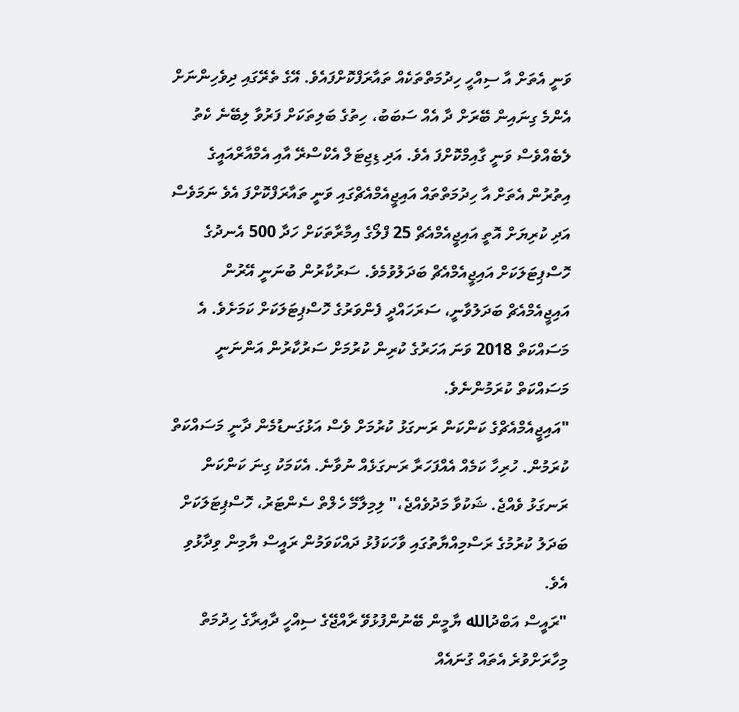ވަނީ އެތަށް އާ ސިއްހީ ހިދުމަތްތަކެއް ތައާރަފްކޮށްފައެވެ. އޭގެ ތެރޭގައި ދިވެހިންނަށް އެންމެ ގިނައިން ބޭރަށް ދާ އެއް ސަބަބު، ހިތުގެ ބަލިތަކަށް ފަރުވާ ލިބޭނެ ކެތު ލެބެއްވެސް ވަނީ ގާއިމްކޮށްފަ އެވެ. އަދި ޑިޖިޓަލް އެކްސްރޭ އާއި އެމްއާރްއައީގެ އިތުރުން އެތަށް އާ ހިދުމަތްތައް އައިޖީއެމްއެޗްގައި ވަނީ ތައާރަފްކޮށްފަ އެވެ ނަމަވެސް އަދި ކުރިޔަށް އޮތީ އައިޖީއެމްއެޗް 25 ފްލޯގެ އިމާރާތަކަށް ހަދާ 500 އެނދުގެ ހޮސްޕިޓަލަކަށް އައިޖީއެމްއެޗް ބަދަލުވުމެވެ. ސަރުކާރުން ބުނަނީ އޭރުން އައިޖީއެމްއެޗް ބަދަލުވާނީ، ސަރަހައްދީ ފެންވަރުގެ ހޮސްޕިޓަލަކަށް ކަމަށެވެ. އެ މަސައްކަތް 2018 ވަނަ އަހަރުގެ ކުރިން ކުރުމަށް ސަރުކާރުން އަންނަނީ މަސައްކަތް ކުރަމުންނެވެ.
"އައިޖީއެމްއެޗްގެ ކަންކަން ރަނގަޅު ކުރުމަށް ވެސް އަޅުގަނޑުމެން ދާނީ މަސައްކަތް ކުރަމުން. ހުރިހާ ކަމެއް އެއްފަހަރާ ރަނގަޅެއް ނުވާނެ. އެކަމަކު ގިނަ ކަންކަން ރަނގަޅު ވެއްޖެ. ޝަކުވާ މަދުވެއްޖެ،" ލިމިލާމޭ ހެލްތް ސެންޓަރު، ހޮސްޕިޓަލަކަށް ބަދަލު ކުރުމުގެ ރަސްމިއްޔާތުގައި ވާހަކަފުޅު ދައްކަވަމުން ރައީސް ޔާމިން ވިދާޅުވި އެވެ.
"ރައީސް އަބްދުالله ޔާމީން ބޭނުންފުޅުވޭ ރާއްޖޭގެ ސިއްހީ ދާއިރާގެ ހިދުމަތް މިހާރަށްވުރެ އެތައް ގުނައެއް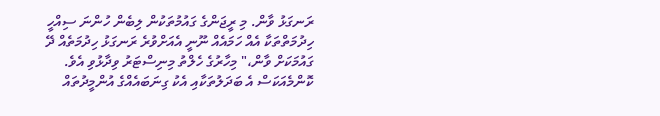ރަނގަޅު ވާން. މި ރީޖަންގެ ގައުމުތަކުން ލިބެން ހުންނަ ސިއްހީ ހިދުމަތްތަކާ އެއް ހަމައެއް ނޫނީ އެއަށްވުރެ ރަނގަޅު ހިދުމަތެއް ދޭ ގައުމަކަށް ވާން،" މިހާރުގެ ހެލްތު މިނިސްޓަރު ވިދާޅުވި އެވެ.
ކޮންމެއަކަސް އެ ބަދަލުތަކާއި އެކު ގިނަބައެއްގެ އުންމީދުތައް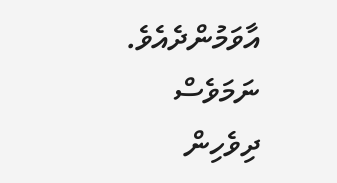އާވަމުންދެއެވެ. ނަމަވެސް ދިވެހިން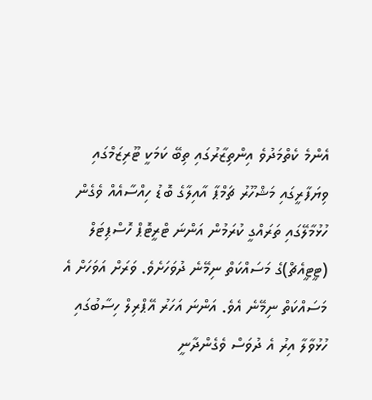އެންމެ ކެތްމަދުވެ އިންތިޒާރުގައި ތިބޭ ކަމަކީ ޓޫރިޒަމްގައި ވިޔަފާރީގައި މަޝްހޫރު ޗަމްޕާ އާއިލާގެ ބޮޑު ހިއްސާއެއް ވެގެން ހުޅުމާލޭގައި ތަރައްގީ ކުރަމުން އަންނަ ޓްރީޓޮޕް ހޮސްޕިޓަލް (ޓީޓީއެޗް)ގެ މަސައްކަތް ނިމޭނެ ދުވަހަށެވެ. ވަރަށް އަވަހަށް އެ މަސައްކަތް ނިމޭނެ އެވެ. އަންނަ އަހަރު އޭޕްރިލް ހިސާބުގައި ހުޅުވާލާ އިރު އެ ދުވަސް ވެގެންދާނީ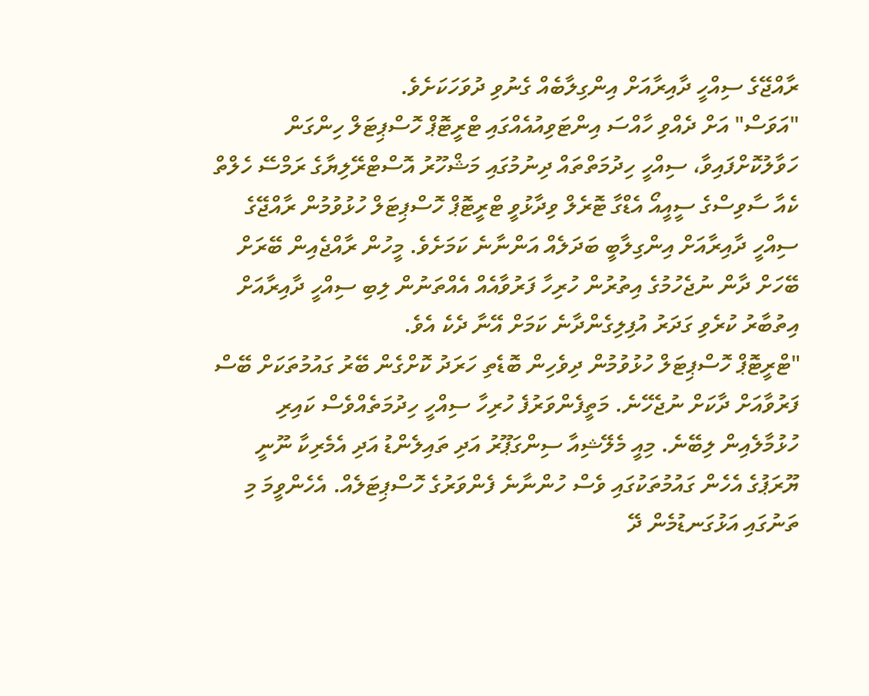ރާއްޖޭގެ ސިއްހީ ދާއިރާއަށް އިންގިލާބެއް ގެނުވި ދުވަހަކަށެވެ.
"އަވަސް" އަށް ދެއްވި ހާއްސަ އިންޓަވިއުއެއްގައި ޓްރީޓޮޕް ހޮސްޕިޓަލް ހިންގަން ހަވާލުކޮށްފައިވާ، ސިއްހީ ހިދުމަތްތައް ދިނުމުގައި މަޝްހޫރު އޮސްޓްރޭލިޔާގެ ރަމްސޭ ހެލްތް ކެއާ ސާވިސްގެ ސީއީއޯ އެޑްގާ ޓޮރެލް ވިދާޅުވީ ޓްރީޓޮޕް ހޮސްޕިޓަލް ހުޅުވުމުން ރާއްޖޭގެ ސިއްހީ ދާއިރާއަށް އިންގިލާބީ ބަދަލެއް އަންނާނެ ކަމަށެވެ. މީހުން ރާއްޖެއިން ބޭރަށް ބޭހަށް ދާން ނުޖެހުމުގެ އިތުރުން ހުރިހާ ފަރުވާއެއް އެއްތަނުން ލިބި ސިއްހީ ދާއިރާއަށް އިތުބާރު ކުރެވި ގަދަރު އުފިލިގެންދާނެ ކަމަށް އޭނާ ދެކެ އެވެ.
"ޓްރީޓޮޕް ހޮސްޕިޓަލް ހުޅުވުމުން ދިވެހިން ބޮޑެތި ހަރަދު ކޮށްގެން ބޭރު ގައުމުތަކަށް ބޭސް ފަރުވާއަށް ދާކަށް ނުޖެހޭނެ. މަތީފެންވަރުފެ ހުރިހާ ސިއްހީ ހިދުމަތެއްވެސް ކައިރި ހުޅުމާލެއިން ލިބޭނެ. މިއީ މެލޭޝިއާ ސިންގަޕޫރު އަދި ތައިލެންޑު އަދި އެމެރިކާ ނޫނީ ޔޫރަޕުގެ އެހެން ގައުމުތަކުގައި ވެސް ހުންނާނެ ފެންވަރުގެ ހޮސްޕިޓަލެއް. އެހެންވީމަ މި ތަނުގައި އަޅުގަނޑުމެން ދޭ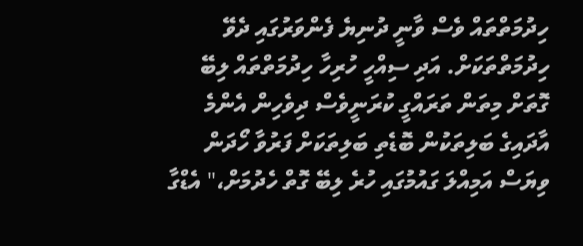ހިދުމަތްތައް ވެސް ވާނީ ދުނިޔެ ފެންވަރުގައި ދެވޭ ހިދުމަތްތަކަށް. އަދި ސިއްހީ ހުރިހާ ހިދުމަތްތައް ލިބޭ ގޮތަށް މިތަން ތަރައްގީ ކުރަނީވެސް ދިވެހިން އެންމެ އާދައިގެ ބަލިތަކުން ބޮޑެތި ބަލިތަކަށް ފަރުވާ ހޯދަން ވިޔަސް އަމިއްލަ ގައުމުގައި ހުރެ ލިބޭ ގޮތް ހެދުމަށް،" އެޑްގާ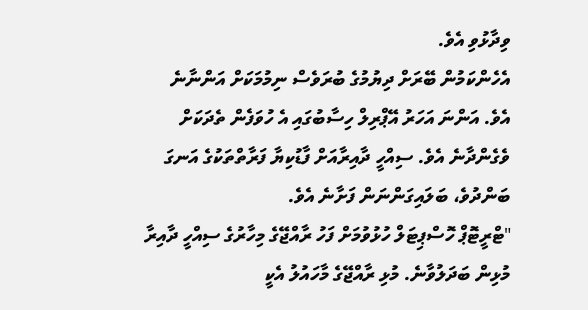ވިދާޅުވި އެވެ.
އެހެންކަމުން ބޭރަށް ދިޔުމުގެ ބުރަވެސް ނިމުމަކަށް އަންނާނެ އެވެ. އަންނަ އަހަރު އޭޕްރިލް ހިސާބުގައި އެ ހުވަފެން ތެދަކަށް ވެގެންދާނެ އެވެ. ސިއްހީ ދާއިރާއަށް ފާޑުކިޔާ ފަރާތްތަކުގެ އަނގަ ބަންދުވެ، ބަލައިގަންނަން ފަށާނެ އެވެ.
"ޓްރީޓޮޕް ހޮސްޕިޓަލް ހުޅުވުމަށް ފަހު ރާއްޖޭގެ މިހާރުގެ ސިއްހީ ދާއިރާ މުޅިން ބަދަލުވާނެ. މުޅި ރާއްޖޭގެ މާހައުލު އެކީ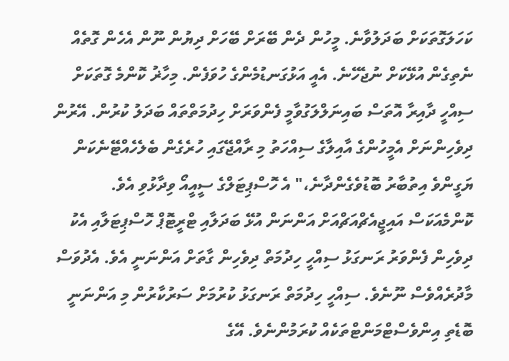ކަހަލަގޮތަކަށް ބަދަލުވާނެ. މީހުން ދެން ބޭރަށް ބޭހަށް ދިޔުން ނޫން އެހެން ގޮތެއް ނެތިގެން އުޅޭކަށް ނުޖެހޭނެ. އެއީ އަޅުގަނޑުމެންގެ ހުވަފެން. މިހާޜު ކޮންމެ ގޮތަކަށް ސިއްހީ ދާއިރާ އޮތަސް ބައިނަލްލަގުވާމީ ފެންވަރަށް ހިދުމަތްތައް ބަދަލު ކުރުން. އޭރުން ދިވެހިންނަށް އެމީހުންގެ އާއިލާގެ ސިއްހަތު މި ރާއްޖޭގައި ހުރެގެން ބެލެހެއްޓޭނެކަން ޔަގީންވެ އިތުބާރު ބޮޑުވެގެންދާނެ،" އެ ހޮސްޕިޓަލްގެ ސީއީއޯ ވިދާޅުވި އެވެ.
ކޮންމެއަކަސް އައިޖީއެޗްއަޗްއަށް އަންނަން އުޅޭ ބަދަލާއި ޓްރީޓޮޕް ހޮސްޕިޓަލާއި އެކު ދިވެހިން ފެންވަރު ރަނގަޅު ސިއްހީ ހިދުމަތް ދިވެހިން ގާތަށް އަންނަނީ އެވެ. އެދުވަސް މާދުރެއްވެސް ނޫނެވެ. ސިއްހީ ހިދުމަތް ރަނގަޅު ކުރުމަށް ސަރުކާރުން މި އަންނަނީ ބޮޑެތި އިންވެސްޓްމަންޓްތަކެއް ކުރަމުންނެވެ. އޭގެ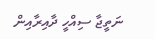ނަތީޖާ ސިއްހީ ދާއިރާއިން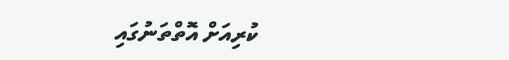ކުރިއަށް އޮތްތަނުގައި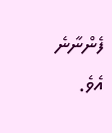ފެންނާނެ އެވެ.